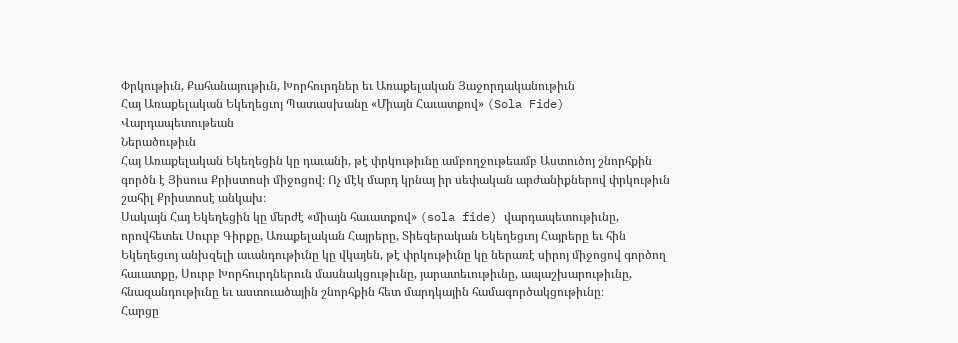Փրկութիւն, Քահանայութիւն, Խորհուրդներ եւ Առաքելական Յաջորդականութիւն
Հայ Առաքելական Եկեղեցւոյ Պատասխանը «Միայն Հաւատքով» (Sola Fide) Վարդապետութեան
Ներածութիւն
Հայ Առաքելական Եկեղեցին կը դաւանի, թէ փրկութիւնը ամբողջութեամբ Աստուծոյ շնորհքին գործն է Յիսուս Քրիստոսի միջոցով։ Ոչ մէկ մարդ կրնայ իր սեփական արժանիքներով փրկութիւն շահիլ Քրիստոսէ անկախ։
Սակայն Հայ Եկեղեցին կը մերժէ «միայն հաւատքով» (sola fide) վարդապետութիւնը, որովհետեւ Սուրբ Գիրքը, Առաքելական Հայրերը, Տիեզերական Եկեղեցւոյ Հայրերը եւ հին Եկեղեցւոյ անխզելի աւանդութիւնը կը վկայեն, թէ փրկութիւնը կը ներառէ սիրոյ միջոցով գործող հաւատքը, Սուրբ Խորհուրդներուն մասնակցութիւնը, յարատեւութիւնը, ապաշխարութիւնը, հնազանդութիւնը եւ աստուածային շնորհքին հետ մարդկային համագործակցութիւնը։
Հարցը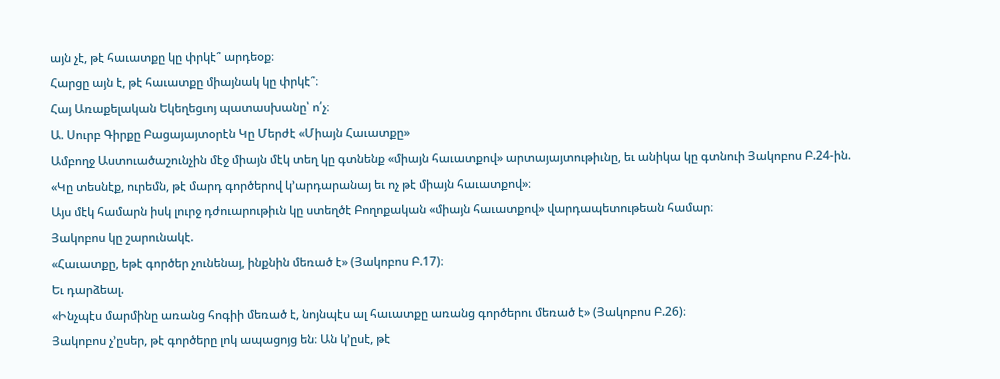այն չէ, թէ հաւատքը կը փրկէ՞ արդեօք։
Հարցը այն է, թէ հաւատքը միայնակ կը փրկէ՞։
Հայ Առաքելական Եկեղեցւոյ պատասխանը՝ ո՛չ։
Ա. Սուրբ Գիրքը Բացայայտօրէն Կը Մերժէ «Միայն Հաւատքը»
Ամբողջ Աստուածաշունչին մէջ միայն մէկ տեղ կը գտնենք «միայն հաւատքով» արտայայտութիւնը, եւ անիկա կը գտնուի Յակոբոս Բ.24-ին.
«Կը տեսնէք, ուրեմն, թէ մարդ գործերով կ’արդարանայ եւ ոչ թէ միայն հաւատքով»։
Այս մէկ համարն իսկ լուրջ դժուարութիւն կը ստեղծէ Բողոքական «միայն հաւատքով» վարդապետութեան համար։
Յակոբոս կը շարունակէ.
«Հաւատքը, եթէ գործեր չունենայ, ինքնին մեռած է» (Յակոբոս Բ.17)։
Եւ դարձեալ.
«Ինչպէս մարմինը առանց հոգիի մեռած է, նոյնպէս ալ հաւատքը առանց գործերու մեռած է» (Յակոբոս Բ.26)։
Յակոբոս չ’ըսեր, թէ գործերը լոկ ապացոյց են։ Ան կ’ըսէ, թէ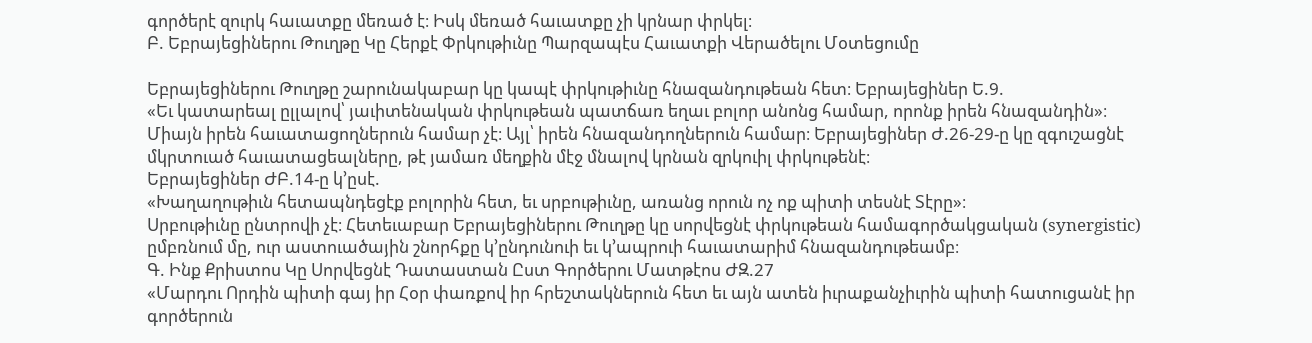գործերէ զուրկ հաւատքը մեռած է։ Իսկ մեռած հաւատքը չի կրնար փրկել։
Բ. Եբրայեցիներու Թուղթը Կը Հերքէ Փրկութիւնը Պարզապէս Հաւատքի Վերածելու Մօտեցումը

Եբրայեցիներու Թուղթը շարունակաբար կը կապէ փրկութիւնը հնազանդութեան հետ։ Եբրայեցիներ Ե.9.
«Եւ կատարեալ ըլլալով՝ յաւիտենական փրկութեան պատճառ եղաւ բոլոր անոնց համար, որոնք իրեն հնազանդին»։
Միայն իրեն հաւատացողներուն համար չէ։ Այլ՝ իրեն հնազանդողներուն համար։ Եբրայեցիներ Ժ.26-29-ը կը զգուշացնէ մկրտուած հաւատացեալները, թէ յամառ մեղքին մէջ մնալով կրնան զրկուիլ փրկութենէ։
Եբրայեցիներ ԺԲ.14-ը կ’ըսէ.
«Խաղաղութիւն հետապնդեցէք բոլորին հետ, եւ սրբութիւնը, առանց որուն ոչ ոք պիտի տեսնէ Տէրը»։
Սրբութիւնը ընտրովի չէ։ Հետեւաբար Եբրայեցիներու Թուղթը կը սորվեցնէ փրկութեան համագործակցական (synergistic) ըմբռնում մը, ուր աստուածային շնորհքը կ’ընդունուի եւ կ’ապրուի հաւատարիմ հնազանդութեամբ։
Գ. Ինք Քրիստոս Կը Սորվեցնէ Դատաստան Ըստ Գործերու Մատթէոս ԺԶ.27
«Մարդու Որդին պիտի գայ իր Հօր փառքով իր հրեշտակներուն հետ եւ այն ատեն իւրաքանչիւրին պիտի հատուցանէ իր գործերուն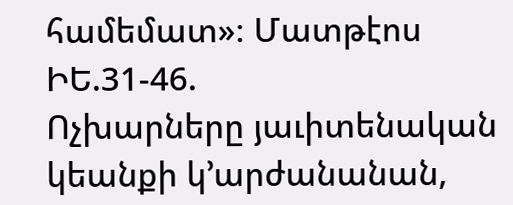համեմատ»։ Մատթէոս ԻԵ.31-46.
Ոչխարները յաւիտենական կեանքի կ’արժանանան,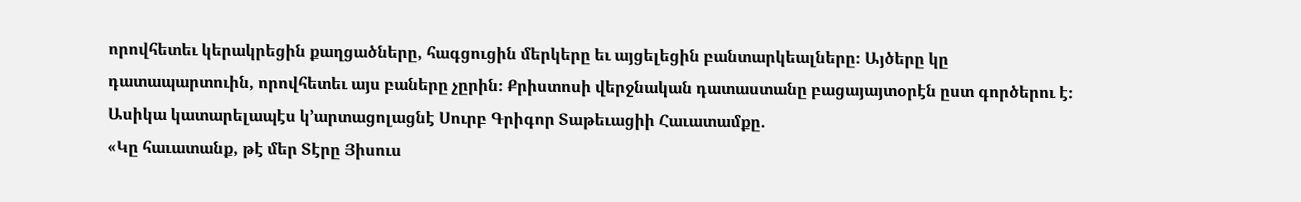որովհետեւ կերակրեցին քաղցածները, հագցուցին մերկերը եւ այցելեցին բանտարկեալները։ Այծերը կը դատապարտուին, որովհետեւ այս բաները չըրին։ Քրիստոսի վերջնական դատաստանը բացայայտօրէն ըստ գործերու է։ Ասիկա կատարելապէս կ’արտացոլացնէ Սուրբ Գրիգոր Տաթեւացիի Հաւատամքը.
«Կը հաւատանք, թէ մեր Տէրը Յիսուս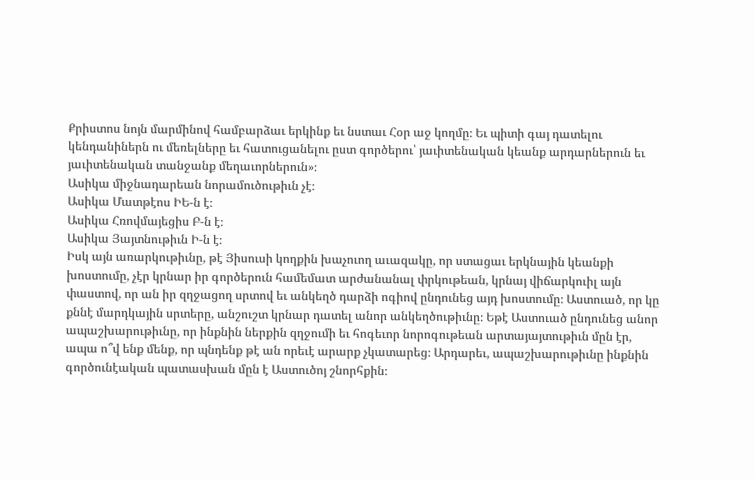Քրիստոս նոյն մարմինով համբարձաւ երկինք եւ նստաւ Հօր աջ կողմը։ Եւ պիտի գայ դատելու կենդանիներն ու մեռելները եւ հատուցանելու ըստ գործերու՝ յաւիտենական կեանք արդարներուն եւ յաւիտենական տանջանք մեղաւորներուն»։
Ասիկա միջնադարեան նորամուծութիւն չէ։
Ասիկա Մատթէոս ԻԵ-ն է։
Ասիկա Հռովմայեցիս Բ-ն է։
Ասիկա Յայտնութիւն Ի-ն է։
Իսկ այն առարկութիւնը, թէ Յիսուսի կողքին խաչուող աւազակը, որ ստացաւ երկնային կեանքի խոստումը, չէր կրնար իր գործերուն համեմատ արժանանալ փրկութեան, կրնայ վիճարկուիլ այն փաստով, որ ան իր զղջացող սրտով եւ անկեղծ դարձի ոգիով ընդունեց այդ խոստումը։ Աստուած, որ կը քննէ մարդկային սրտերը, անշուշտ կրնար դատել անոր անկեղծութիւնը։ Եթէ Աստուած ընդունեց անոր ապաշխարութիւնը, որ ինքնին ներքին զղջումի եւ հոգեւոր նորոգութեան արտայայտութիւն մըն էր, ապա ո՞վ ենք մենք, որ պնդենք թէ ան որեւէ արարք չկատարեց։ Արդարեւ, ապաշխարութիւնը ինքնին գործունէական պատասխան մըն է Աստուծոյ շնորհքին։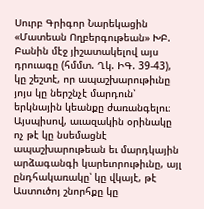Սուրբ Գրիգոր Նարեկացին «Մատեան Ողբերգութեան» ԽԲ. Բանին մէջ յիշատակելով այս դրուագը (հմմտ. Ղկ. ԻԳ. 39-43), կը շեշտէ, որ ապաշխարութիւնը յոյս կը ներշնչէ մարդուն՝ երկնային կեանքը ժառանգելու։ Այսպիսով, աւազակին օրինակը ոչ թէ կը նսեմացնէ ապաշխարութեան եւ մարդկային արձագանգի կարեւորութիւնը, այլ ընդհակառակը՝ կը վկայէ, թէ Աստուծոյ շնորհքը կը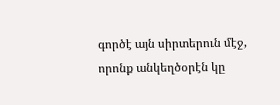գործէ այն սիրտերուն մէջ, որոնք անկեղծօրէն կը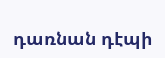դառնան դէպի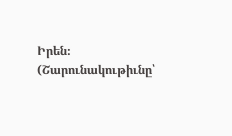Իրեն։
(Շարունակութիւնը՝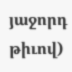յաջորդ թիւով)